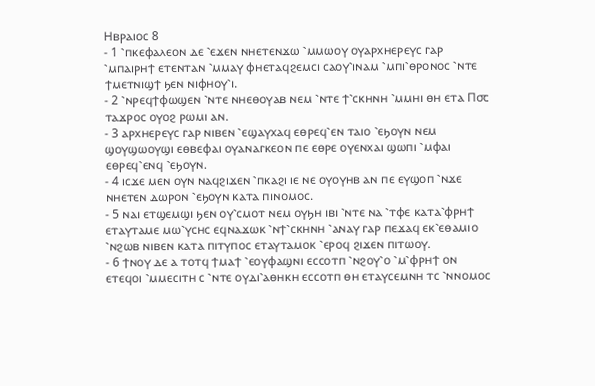Ⲏⲃⲣⲁⲓⲟⲥ 8
- 1 ⳿ⲡⲕⲉⲫⲁⲗⲉⲟⲛ ⲇⲉ ⳿ⲉϫⲉⲛ ⲛⲏⲉⲧⲉⲛϫⲱ ⳿ⲙⲙⲱⲟⲩ ⲟⲩⲁⲣⲭⲏⲉⲣⲉⲩⲥ ⲅⲁⲣ ⳿ⲙⲡⲁⲓⲣⲏϯ ⲉⲧⲉⲛⲧⲁⲛ ⳿ⲙⲙⲁⲩ ⲫⲏⲉⲧⲁϥϩⲉⲙⲥⲓ ⲥⲁⲟⲩ⳿ⲓⲛⲁⲙ ⳿ⲙⲡⲓ⳿ⲑⲣⲟⲛⲟⲥ ⳿ⲛⲧⲉ ϯⲙⲉⲧⲛⲓϣϯ ϧⲉⲛ ⲛⲓⲫⲏⲟⲩ⳿ⲓ.
- 2 ⳿ⲛⲣⲉϥϯⲫⲱϣⲉⲛ ⳿ⲛⲧⲉ ⲛⲏⲉⲑⲟⲩⲁⲃ ⲛⲉⲙ ⳿ⲛⲧⲉ ϯ⳿ⲥⲕⲏⲛⲏ ⳿ⲙⲙⲏⲓ ⲑⲏ ⲉⲧⲁ Ⲡ⳪ ⲧⲁϫⲣⲟⲥ ⲟⲩⲟϩ ⲣⲱⲙⲓ ⲁⲛ.
- 3 ⲁⲣⲭⲏⲉⲣⲉⲩⲥ ⲅⲁⲣ ⲛⲓⲃⲉⲛ ⳿ⲉϣⲁⲩⲭⲁϥ ⲉⲑⲣⲉϥ⳿ⲉⲛ ⲧⲁⲓⲟ ⳿ⲉϧⲟⲩⲛ ⲛⲉⲙ ϣⲟⲩϣⲱⲟⲩϣⲓ ⲉⲑⲃⲉⲫⲁⲓ ⲟⲩⲁⲛⲁⲅⲕⲉⲟⲛ ⲡⲉ ⲉⲑⲣⲉ ⲟⲩⲉⲛⲭⲁⲓ ϣⲱⲡⲓ ⳿ⲙⲫⲁⲓ ⲉⲑⲣⲉϥ⳿ⲉⲛϥ ⳿ⲉϧⲟⲩⲛ.
- 4 ⲓⲥϫⲉ ⲙⲉⲛ ⲟⲩⲛ ⲛⲁϥϩⲓϫⲉⲛ ⳿ⲡⲕⲁϩⲓ ⲓⲉ ⲛⲉ ⲟⲩⲟⲩⲏⲃ ⲁⲛ ⲡⲉ ⲉⲩϣⲟⲡ ⳿ⲛϫⲉ ⲛⲏⲉⲧⲉⲛ ⲇⲱⲣⲟⲛ ⳿ⲉϧⲟⲩⲛ ⲕⲁⲧⲁ ⲡⲓⲛⲟⲙⲟⲥ.
- 5 ⲛⲁⲓ ⲉⲧϣⲉⲙϣⲓ ϧⲉⲛ ⲟⲩ⳿ⲥⲙⲟⲧ ⲛⲉⲙ ⲟⲩϧⲏ ⲓⲃⲓ ⳿ⲛⲧⲉ ⲛⲁ ⳿ⲧⲫⲉ ⲕⲁⲧⲁ⳿ⲫⲣⲏϯ ⲉⲧⲁⲩⲧⲁⲙⲉ ⲙⲱ⳿ⲩⲥⲏⲥ ⲉϥⲛⲁϫⲱⲕ ⳿ⲛϯ⳿ⲥⲕⲏⲛⲏ ⳿ⲁⲛⲁⲩ ⲅⲁⲣ ⲡⲉϫⲁϥ ⲉⲕ⳿ⲉⲑⲁⲙⲓⲟ ⳿ⲛϩⲱⲃ ⲛⲓⲃⲉⲛ ⲕⲁⲧⲁ ⲡⲓⲧⲩⲡⲟⲥ ⲉⲧⲁⲩⲧⲁⲙⲟⲕ ⳿ⲉⲣⲟϥ ϩⲓϫⲉⲛ ⲡⲓⲧⲱⲟⲩ.
- 6 ϯⲛⲟⲩ ⲇⲉ ⲁ ⲧⲟⲧϥ ϯⲙⲁϯ ⳿ⲉⲟⲩⲫⲁϣⲛⲓ ⲉⲥⲥⲟⲧⲡ ⳿ⲛϩⲟⲩ⳿ⲟ ⳿ⲙ⳿ⲫⲣⲏϯ ⲟⲛ ⲉⲧⲉϥⲟⲓ ⳿ⲙⲙⲉⲥⲓⲧⲏ ⲥ ⳿ⲛⲧⲉ ⲟⲩⲇⲓ⳿ⲁⲑⲏⲕⲏ ⲉⲥⲥⲟⲧⲡ ⲑⲏ ⲉⲧⲁⲩⲥⲉⲙⲛⲏ ⲧⲥ ⳿ⲛⲛⲟⲙⲟⲥ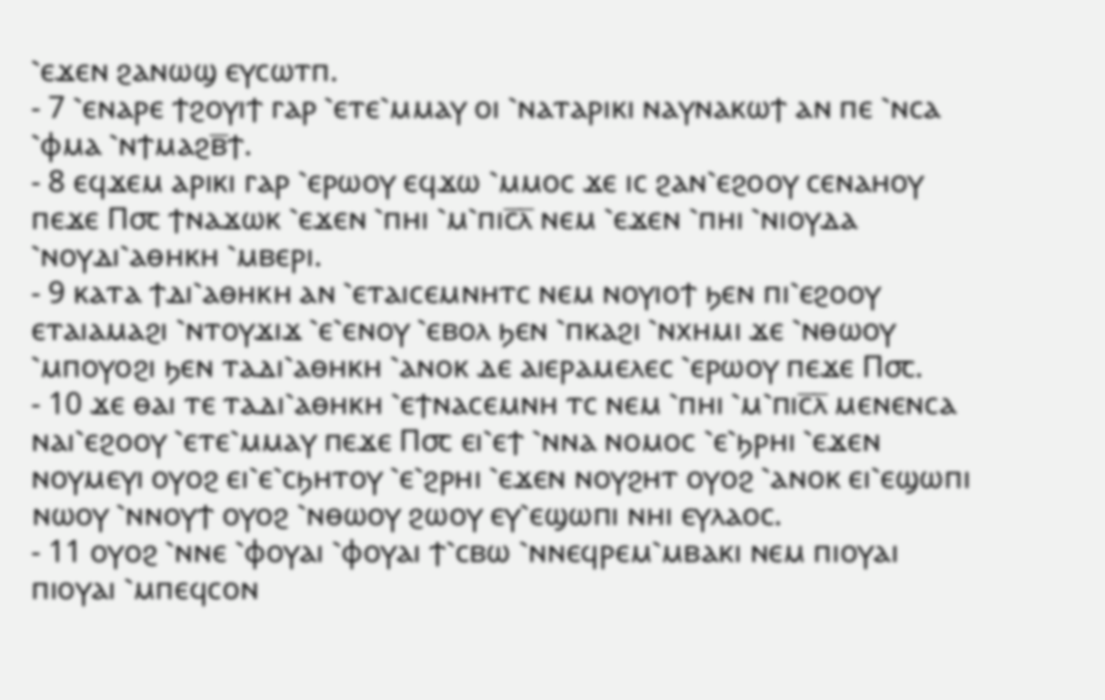⳿ⲉϫⲉⲛ ϩⲁⲛⲱϣ ⲉⲩⲥⲱⲧⲡ.
- 7 ⳿ⲉⲛⲁⲣⲉ ϯϩⲟⲩⲓϯ ⲅⲁⲣ ⳿ⲉⲧⲉ⳿ⲙⲙⲁⲩ ⲟⲓ ⳿ⲛⲁⲧⲁⲣⲓⲕⲓ ⲛⲁⲩⲛⲁⲕⲱϯ ⲁⲛ ⲡⲉ ⳿ⲛⲥⲁ ⳿ⲫⲙⲁ ⳿ⲛϯⲙⲁϩⲃ̅ϯ.
- 8 ⲉϥϫⲉⲙ ⲁⲣⲓⲕⲓ ⲅⲁⲣ ⳿ⲉⲣⲱⲟⲩ ⲉϥϫⲱ ⳿ⲙⲙⲟⲥ ϫⲉ ⲓⲥ ϩⲁⲛ⳿ⲉϩⲟⲟⲩ ⲥⲉⲛⲁⲏⲟⲩ ⲡⲉϫⲉ Ⲡ⳪ ϯⲛⲁϫⲱⲕ ⳿ⲉϫⲉⲛ ⳿ⲡⲏⲓ ⳿ⲙ⳿ⲡⲓⲥ̅ⲗ̅ ⲛⲉⲙ ⳿ⲉϫⲉⲛ ⳿ⲡⲏⲓ ⳿ⲛⲓⲟⲩⲇⲁ ⳿ⲛⲟⲩⲇⲓ⳿ⲁⲑⲏⲕⲏ ⳿ⲙⲃⲉⲣⲓ.
- 9 ⲕⲁⲧⲁ ϯⲇⲓ⳿ⲁⲑⲏⲕⲏ ⲁⲛ ⳿ⲉⲧⲁⲓⲥⲉⲙⲛⲏⲧⲥ ⲛⲉⲙ ⲛⲟⲩⲓⲟϯ ϧⲉⲛ ⲡⲓ⳿ⲉϩⲟⲟⲩ ⲉⲧⲁⲓⲁⲙⲁϩⲓ ⳿ⲛⲧⲟⲩϫⲓϫ ⳿ⲉ⳿ⲉⲛⲟⲩ ⳿ⲉⲃⲟⲗ ϧⲉⲛ ⳿ⲡⲕⲁϩⲓ ⳿ⲛⲭⲏⲙⲓ ϫⲉ ⳿ⲛⲑⲱⲟⲩ ⳿ⲙⲡⲟⲩⲟϩⲓ ϧⲉⲛ ⲧⲁⲇⲓ⳿ⲁⲑⲏⲕⲏ ⳿ⲁⲛⲟⲕ ⲇⲉ ⲁⲓⲉⲣⲁⲙⲉⲗⲉⲥ ⳿ⲉⲣⲱⲟⲩ ⲡⲉϫⲉ Ⲡ⳪.
- 10 ϫⲉ ⲑⲁⲓ ⲧⲉ ⲧⲁⲇⲓ⳿ⲁⲑⲏⲕⲏ ⳿ⲉϯⲛⲁⲥⲉⲙⲛⲏ ⲧⲥ ⲛⲉⲙ ⳿ⲡⲏⲓ ⳿ⲙ⳿ⲡⲓⲥ̅ⲗ̅ ⲙⲉⲛⲉⲛⲥⲁ ⲛⲁⲓ⳿ⲉϩⲟⲟⲩ ⳿ⲉⲧⲉ⳿ⲙⲙⲁⲩ ⲡⲉϫⲉ Ⲡ⳪ ⲉⲓ⳿ⲉϯ ⳿ⲛⲛⲁ ⲛⲟⲙⲟⲥ ⳿ⲉ⳿ϧⲣⲏⲓ ⳿ⲉϫⲉⲛ ⲛⲟⲩⲙⲉⲩⲓ ⲟⲩⲟϩ ⲉⲓ⳿ⲉ⳿ⲥϧⲏⲧⲟⲩ ⳿ⲉ⳿ϩⲣⲏⲓ ⳿ⲉϫⲉⲛ ⲛⲟⲩϩⲏⲧ ⲟⲩⲟϩ ⳿ⲁⲛⲟⲕ ⲉⲓ⳿ⲉϣⲱⲡⲓ ⲛⲱⲟⲩ ⳿ⲛⲛⲟⲩϯ ⲟⲩⲟϩ ⳿ⲛⲑⲱⲟⲩ ϩⲱⲟⲩ ⲉⲩ⳿ⲉϣⲱⲡⲓ ⲛⲏⲓ ⲉⲩⲗⲁⲟⲥ.
- 11 ⲟⲩⲟϩ ⳿ⲛⲛⲉ ⳿ⲫⲟⲩⲁⲓ ⳿ⲫⲟⲩⲁⲓ ϯ⳿ⲥⲃⲱ ⳿ⲛⲛⲉϥⲣⲉⲙ⳿ⲙⲃⲁⲕⲓ ⲛⲉⲙ ⲡⲓⲟⲩⲁⲓ ⲡⲓⲟⲩⲁⲓ ⳿ⲙⲡⲉϥⲥⲟⲛ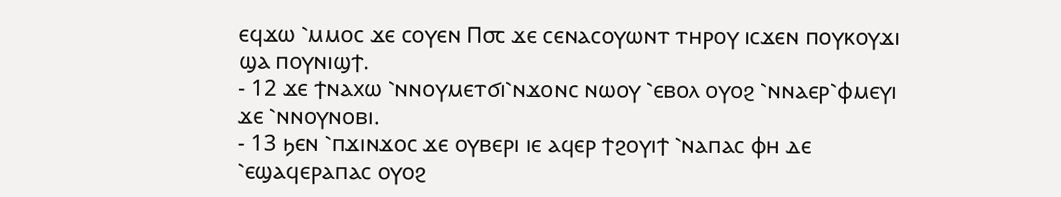ⲉϥϫⲱ ⳿ⲙⲙⲟⲥ ϫⲉ ⲥⲟⲩⲉⲛ Ⲡ⳪ ϫⲉ ⲥⲉⲛⲁⲥⲟⲩⲱⲛⲧ ⲧⲏⲣⲟⲩ ⲓⲥϫⲉⲛ ⲡⲟⲩⲕⲟⲩϫⲓ ϣⲁ ⲡⲟⲩⲛⲓϣϯ.
- 12 ϫⲉ ϯⲛⲁⲭⲱ ⳿ⲛⲛⲟⲩⲙⲉⲧϭⲓ⳿ⲛϫⲟⲛⲥ ⲛⲱⲟⲩ ⳿ⲉⲃⲟⲗ ⲟⲩⲟϩ ⳿ⲛⲛⲁⲉⲣ⳿ⲫⲙⲉⲩⲓ ϫⲉ ⳿ⲛⲛⲟⲩⲛⲟⲃⲓ.
- 13 ϧⲉⲛ ⳿ⲡϫⲓⲛϫⲟⲥ ϫⲉ ⲟⲩⲃⲉⲣⲓ ⲓⲉ ⲁϥⲉⲣ ϯϩⲟⲩⲓϯ ⳿ⲛⲁⲡⲁⲥ ⲫⲏ ⲇⲉ ⳿ⲉϣⲁϥⲉⲣⲁⲡⲁⲥ ⲟⲩⲟϩ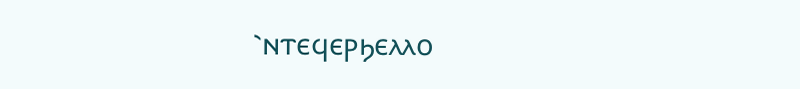⳿ⲛⲧⲉϥⲉⲣϧⲉⲗⲗⲟ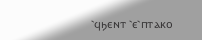⳿ϥϧⲉⲛⲧ ⳿ⲉ⳿ⲡⲧⲁⲕⲟ